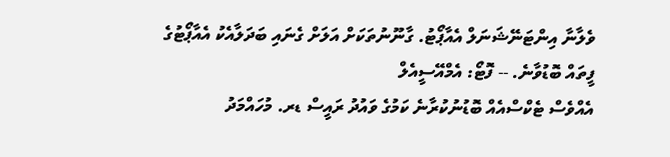ވެލާނާ އިންޓަނޭޝަނަލް އެއާޕޯޓު. ގާނޫނުތަކަށް އަލަށް ގެނައި ބަދަލާއެކު އެއާޕޯޓުގެ ފީތައް ބޮޑުވާނެ. -- ފޮޓޯ: އެމްއޭސީއެލް
އެއްވެސް ޓެކްސްއެއް ބޮޑުނުކުރާނެ ކަމުގެ ވައުދު ރައީސް ޑރ. މުހައްމަދު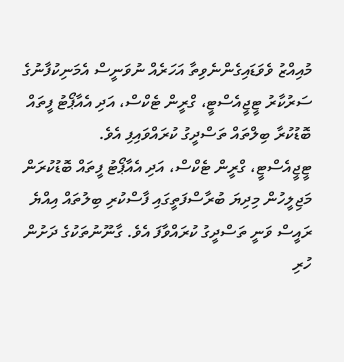މުއިއްޒު ވެވަޑައިގެންނެވިތާ އަހަރެއް ނުވަނީސް އެމަނިކުފާނުގެ ސަރުކާރު ޓީޖީއެސްޓީ، ގްރީން ޓެކްސް، އަދި އެއާޕޯޓު ފީތައް ބޮޑުކުރާ ބިލްތައް ތަސްދީގު ކުރައްވައިފި އެވެ.
ޓީޖީއެސްޓީ، ގްރީން ޓެކްސް، އަދި އެއާޕޯޓު ފީތައް ބޮޑުކުރަން މަޖިލީހުން މިދިޔަ ބުރާސްފަތީގައި ފާސްކުރި ބިލުތައް އިއްޔެ ރައީސް ވަނީ ތަސްދީގު ކުރައްވާފަ އެވެ. ގާނޫނުތަކުގެ ދަށުން ހުރި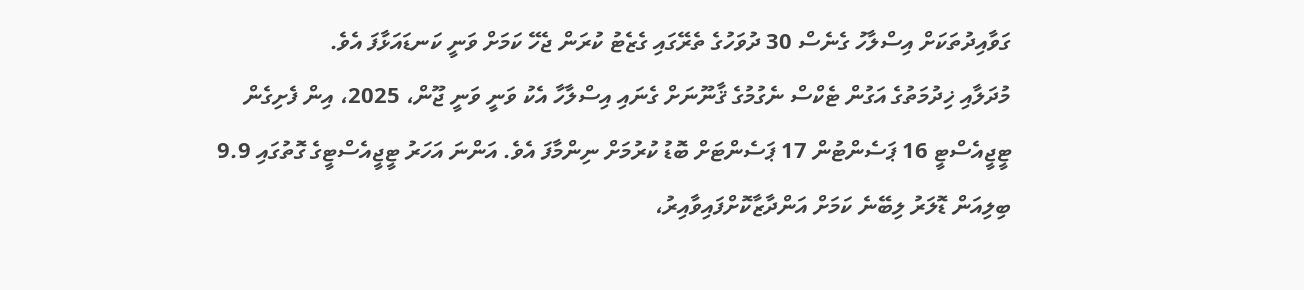ގަވާއިދުތަކަށް އިސްލާހު ގެނެސް 30 ދުވަހުގެ ތެރޭގައި ގެޒެޓު ކުރަން ޖެހޭ ކަމަށް ވަނީ ކަނޑައަޅާފަ އެވެ.
މުދަލާއި ޚިދުމަތުގެ އަގުން ޓެކްސް ނެގުމުގެ ޤާނޫނަށް ގެނައި އިސްލާހާ އެކު ވަނީ ވަނީ ޖޫން، 2025، އިން ފެށިގެން ޓީޖީއެސްޓީ 16 ޕަސެންޓުން 17 ޕަސެންޓަށް ބޮޑު ކުރުމަށް ނިންމާފަ އެވެ. އަންނަ އަހަރު ޓީޖީއެސްޓީގެ ގޮތުގައި 9.9 ބިލިއަން ޑޮލަރު ލިބޭނެ ކަމަށް އަންދާޒާކޮށްފައިވާއިރު،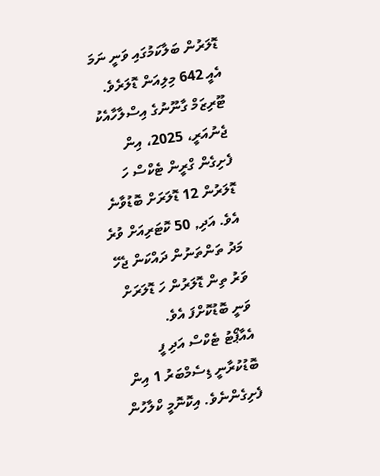ޑޮލަރުން ބަލާކަމުގައި ވަނީ ނަމަ އެއީ 642 މިލިއަން ޑޮލަރެވެ.
ޓޫރިޒަމް ގާނޫނުގެ އިސްލާހާއެކު ޖެނުއަރީ، 2025، އިން ފެށިގެން ގްރީން ޓެކްސް ހަ ޑޮލަރުން 12 ޑޮލަރަށް ބޮޑުވާނެ އެވެ. އަދި, 50 ކޮޓަރިއަށް ވުރެ މަދު ތަންތަނުން ދައްކަން ޖެހޭ ވަރު ތިން ޑޮލަރުން ހަ ޑޮލަރަށް ވަނީ ބޮޑުކޮށްފަ އެވެ.
އެއާޕޯޓު ޓެކްސް އަދި ފީ ބޮޑުކުރާނީ ޑިސެމްބަރު 1 އިން ފެށިގެންނެވެ. އިކޮނޮމީ ކްލާހުން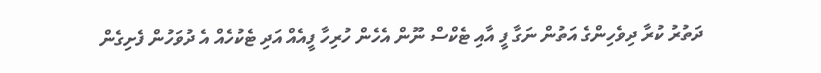ދަތުރު ކުރާ ދިވެހިންގެ އަތުން ނަގާ ފީ އާއި ޓެކްސް ނޫން އެހެން ހުރިހާ ފީއެއް އަދި ޓެކުހެއް އެ ދުވަހުން ފެށިގެން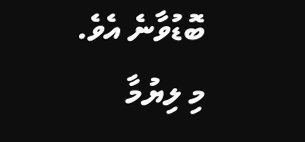ބޮޑުވާނެ އެވެ.
މި ލިޔުމާ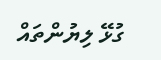ގުޅޭ ލިޔުންތައް